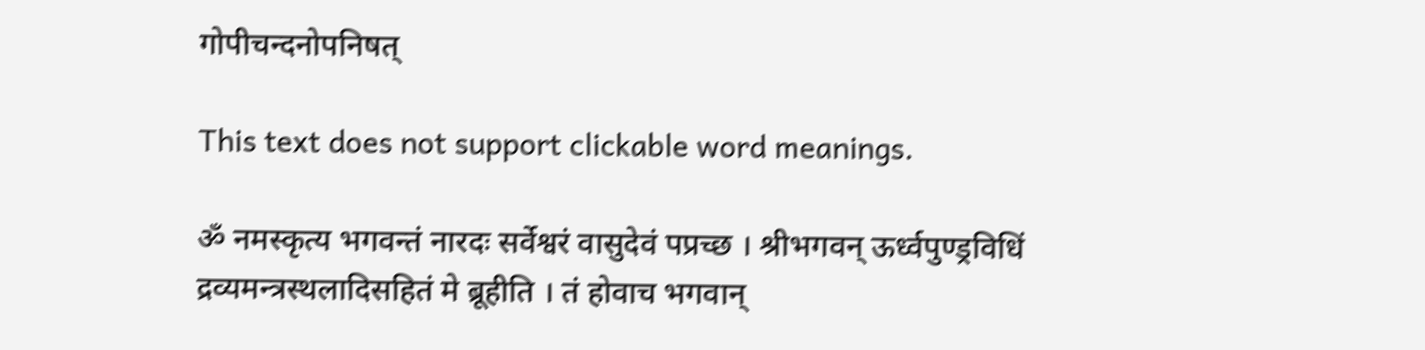गोपीचन्दनोपनिषत्

This text does not support clickable word meanings.

ॐ नमस्कृत्य भगवन्तं नारदः सर्वेश्वरं वासुदेवं पप्रच्छ । श्रीभगवन् ऊर्ध्वपुण्ड्रविधिं द्रव्यमन्त्रस्थलादिसहितं मे ब्रूहीति । तं होवाच भगवान्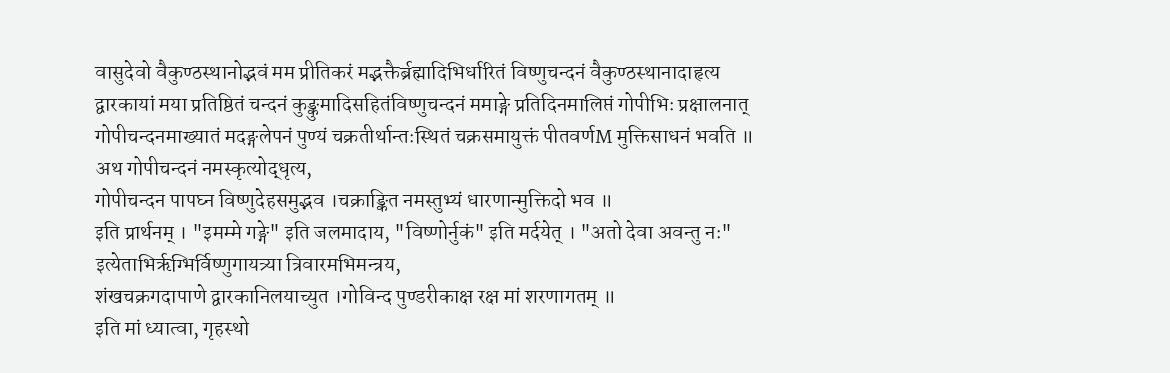वासुदेवो वैकुण्ठस्थानोद्भवं मम प्रीतिकरं मद्भक्तैर्ब्रह्मादिभिर्धारितं विष्णुचन्दनं वैकुण्ठस्थानादाहृत्य द्वारकायां मया प्रतिष्ठितं चन्दनं कुङ्कुमादिसहितंविष्णुचन्दनं ममाङ्गे प्रतिदिनमालिप्तं गोपीभिः प्रक्षालनात् गोपीचन्दनमाख्यातं मदङ्गलेपनं पुण्यं चक्रतीर्थान्तःस्थितं चक्रसमायुक्तं पीतवर्णM मुक्तिसाधनं भवति ॥ अथ गोपीचन्दनं नमस्कृत्योद्धृत्य,
गोपीचन्दन पापघ्न विष्णुदेहसमुद्भव ।चक्राङ्कित नमस्तुभ्यं धारणान्मुक्तिदो भव ॥
इति प्रार्थनम् । "इमम्मे गङ्गे" इति जलमादाय, "विष्णोर्नुकं" इति मर्दयेत् । "अतो देवा अवन्तु नः" इत्येताभिर्ऋग्भिर्विष्णुगायत्र्या त्रिवारमभिमन्त्रय,
शंखचक्रगदापाणे द्वारकानिलयाच्युत ।गोविन्द पुण्डरीकाक्ष रक्ष मां शरणागतम् ॥
इति मां ध्यात्वा, गृहस्थो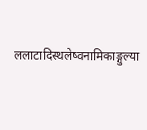ललाटादिस्थलेष्वनामिकाङ्गुल्या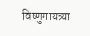विष्णुगायत्र्या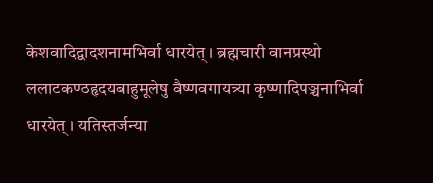केशवादिद्वादशनामभिर्वा धारयेत् । ब्रह्मचारी वानप्रस्थो ललाटकण्ठहृदयबाहुमूलेषु वैष्णवगायत्र्या कृष्णादिपञ्चनाभिर्वा धारयेत् । यतिस्तर्जन्या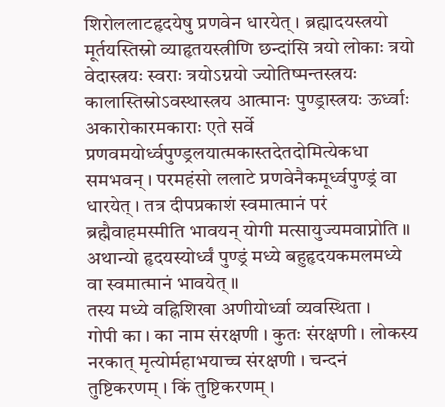शिरोललाटहृदयेषु प्रणवेन धारयेत् । ब्रह्मादयस्त्रयो मूर्तयस्तिस्रो व्याहृतयस्त्रीणि छन्दांसि त्रयो लोकाः त्रयो वेदास्त्रयः स्वराः त्रयोऽग्नयो ज्योतिष्मन्तस्त्रयः कालास्तिस्रोऽवस्थास्त्रय आत्मानः पुण्ड्रास्त्रयः ऊर्ध्वाः अकारोकारमकाराः एते सर्वे प्रणवमयोर्ध्वपुण्ड्रलयात्मकास्तदेतदोमित्येकधा समभवन् । परमहंसो ललाटे प्रणवेनैकमूर्ध्वपुण्ड्रं वा धारयेत् । तत्र दीपप्रकाशं स्वमात्मानं परं ब्रह्मैवाहमस्मीति भावयन् योगी मत्सायुज्यमवाप्नोति ॥
अथान्यो हृदयस्योर्ध्वं पुण्ड्रं मध्ये बहुहृदयकमलमध्ये वा स्वमात्मानं भावयेत् ॥
तस्य मध्ये वह्निशिखा अणीयोर्ध्वा व्यवस्थिता ।
गोपी का । का नाम संरक्षणी । कुतः संरक्षणी । लोकस्य नरकात् मृत्योर्महाभयाच्च संरक्षणी । चन्दनं तुष्टिकरणम् । किं तुष्टिकरणम् ।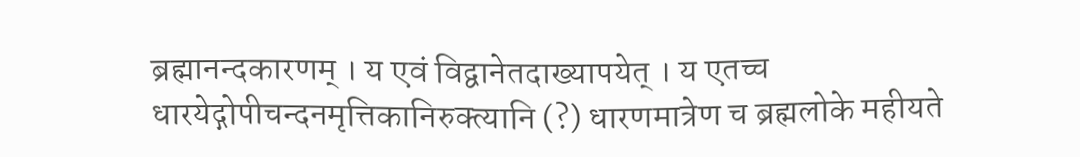ब्रह्मानन्दकारणम् । य एवं विद्वानेतदाख्यापयेत् । य एतच्च धारयेद्गोपीचन्दनमृत्तिकानिरुक्त्यानि (?) धारणमात्रेण च ब्रह्मलोके महीयते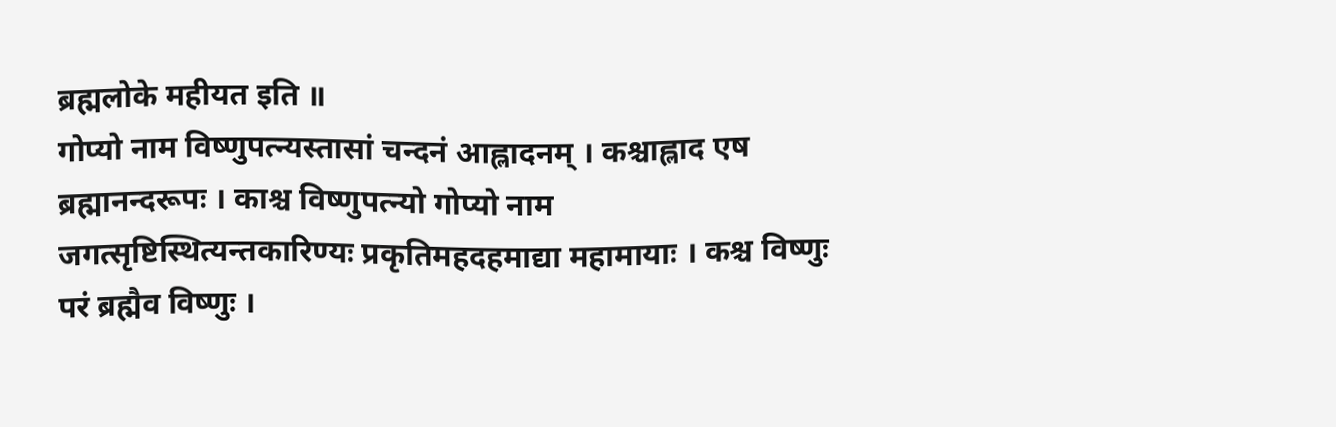ब्रह्मलोके महीयत इति ॥
गोप्यो नाम विष्णुपत्न्यस्तासां चन्दनं आह्लादनम् । कश्चाह्लाद एष ब्रह्मानन्दरूपः । काश्च विष्णुपत्न्यो गोप्यो नाम जगत्सृष्टिस्थित्यन्तकारिण्यः प्रकृतिमहदहमाद्या महामायाः । कश्च विष्णुः परं ब्रह्मैव विष्णुः ।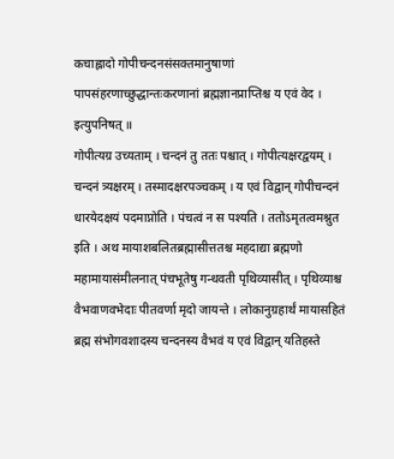कचाह्लादो गोपीचन्दनसंसक्तमानुषाणां पापसंहरणाच्छुद्धान्तःकरणानां ब्रह्मज्ञानप्राप्तिश्च य एवं वेद । इत्युपनिषत् ॥
गोपीत्यग्र उच्यताम् । चन्दनं तु ततः पश्चात् । गोपीत्यक्षरद्वयम् । चन्दनं त्र्यक्षरम् । तस्मादक्षरपञ्चकम् । य एवं विद्वान् गोपीचन्दनं धारयेदक्षयं पदमाप्नोति । पंचत्वं न स पश्यति । ततोऽमृतत्वमश्नुत इति । अथ मायाशबलितब्रह्मासीत्ततश्च महदाद्या ब्रह्मणो महामायासंमीलनात् पंचभूतेषु गन्धवती पृथिव्यासीत् । पृथिव्याश्च वैभवाणवभेदाः पीतवर्णा मृदो जायन्ते । लोकानुग्रहार्थं मायासहितं ब्रह्म संभोगवशादस्य चन्दनस्य वैभवं य एवं विद्वान् यतिहस्ते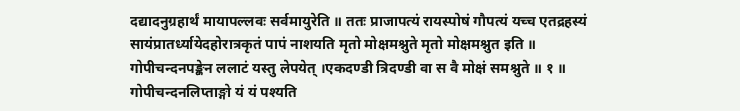दद्यादनुग्रहार्थं मायापल्लवः सर्वमायुरेति ॥ ततः प्राजापत्यं रायस्पोषं गौपत्यं यच्च एतद्रहस्यं सायंप्रातर्ध्यायेदहोरात्रकृतं पापं नाशयति मृतो मोक्षमश्नुते मृतो मोक्षमश्नुत इति ॥
गोपीचन्दनपङ्केन ललाटं यस्तु लेपयेत् ।एकदण्डी त्रिदण्डी वा स वै मोक्षं समश्नुते ॥ १ ॥
गोपीचन्दनलिप्ताङ्गो यं यं पश्यति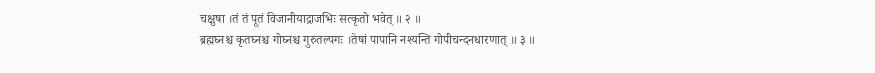चक्षुषा ।तं तं पूतं विजानीयाद्राजभिः सत्कृतो भवेत् ॥ २ ॥
ब्रह्मघ्नश्च कृतघ्नश्च गोघ्नश्च गुरुतल्पगः ।तेषां पापानि नश्यन्ति गोपीचन्दनधारणात् ॥ ३ ॥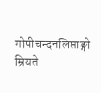गोपीचन्दनलिप्ताङ्गो म्रियते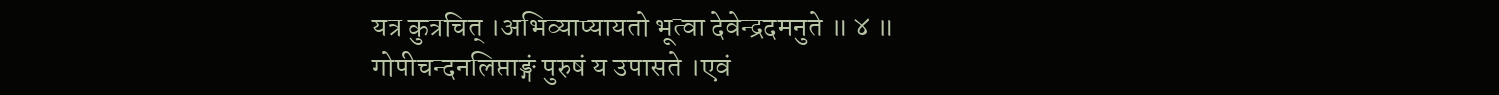यत्र कुत्रचित् ।अभिव्याप्यायतो भूत्वा देवेन्द्रदमनुते ॥ ४ ॥
गोपीचन्दनलिप्ताङ्गं पुरुषं य उपासते ।एवं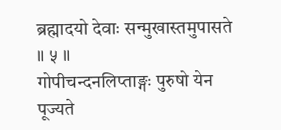ब्रह्मादयो देवाः सन्मुखास्तमुपासते ॥ ५ ॥
गोपीचन्दनलिप्ताङ्गः पुरुषो येन पूज्यते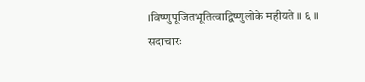।विष्णुपूजितभूतित्वाद्विष्णुलोके महीयते ॥ ६ ॥
सदाचारः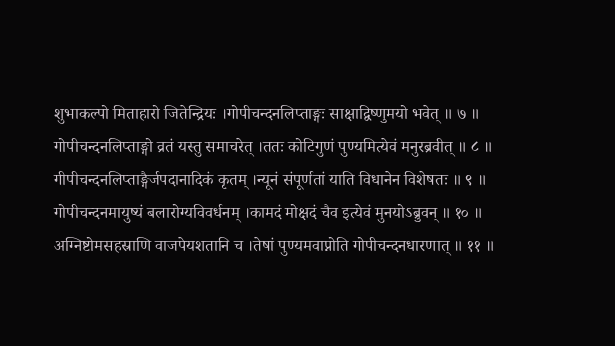शुभाकल्पो मिताहारो जितेन्द्रियः ।गोपीचन्दनलिप्ताङ्गः साक्षाद्विष्णुमयो भवेत् ॥ ७ ॥
गोपीचन्दनलिप्ताङ्गो व्रतं यस्तु समाचरेत् ।ततः कोटिगुणं पुण्यमित्येवं मनुरब्रवीत् ॥ ८ ॥
गीपीचन्दनलिप्ताङ्गैर्जपदानादिकं कृतम् ।न्यूनं संपूर्णतां याति विधानेन विशेषतः ॥ ९ ॥
गोपीचन्दनमायुष्यं बलारोग्यविवर्धनम् ।कामदं मोक्षदं चैव इत्येवं मुनयोऽब्रुवन् ॥ १० ॥
अग्निष्टोमसहस्राणि वाजपेयशतानि च ।तेषां पुण्यमवाप्नोति गोपीचन्दनधारणात् ॥ ११ ॥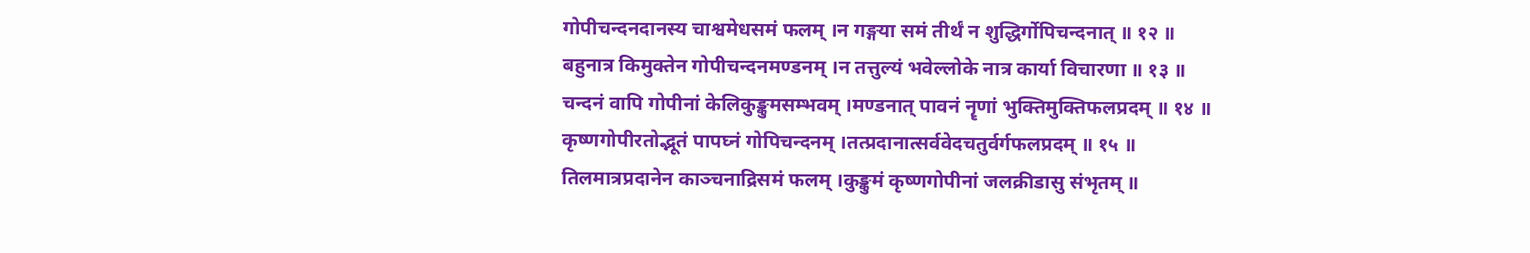गोपीचन्दनदानस्य चाश्वमेधसमं फलम् ।न गङ्गया समं तीर्थं न शुद्धिर्गोपिचन्दनात् ॥ १२ ॥
बहुनात्र किमुक्तेन गोपीचन्दनमण्डनम् ।न तत्तुल्यं भवेल्लोके नात्र कार्या विचारणा ॥ १३ ॥
चन्दनं वापि गोपीनां केलिकुङ्कुमसम्भवम् ।मण्डनात् पावनं नॄणां भुक्तिमुक्तिफलप्रदम् ॥ १४ ॥
कृष्णगोपीरतोद्भूतं पापघ्नं गोपिचन्दनम् ।तत्प्रदानात्सर्ववेदचतुर्वर्गफलप्रदम् ॥ १५ ॥
तिलमात्रप्रदानेन काञ्चनाद्रिसमं फलम् ।कुङ्कुमं कृष्णगोपीनां जलक्रीडासु संभृतम् ॥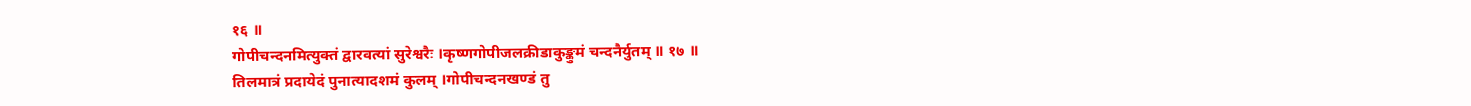१६ ॥
गोपीचन्दनमित्युक्तं द्वारवत्यां सुरेश्वरैः ।कृष्णगोपीजलक्रीडाकुङ्कुमं चन्दनैर्युतम् ॥ १७ ॥
तिलमात्रं प्रदायेदं पुनात्यादशमं कुलम् ।गोपीचन्दनखण्डं तु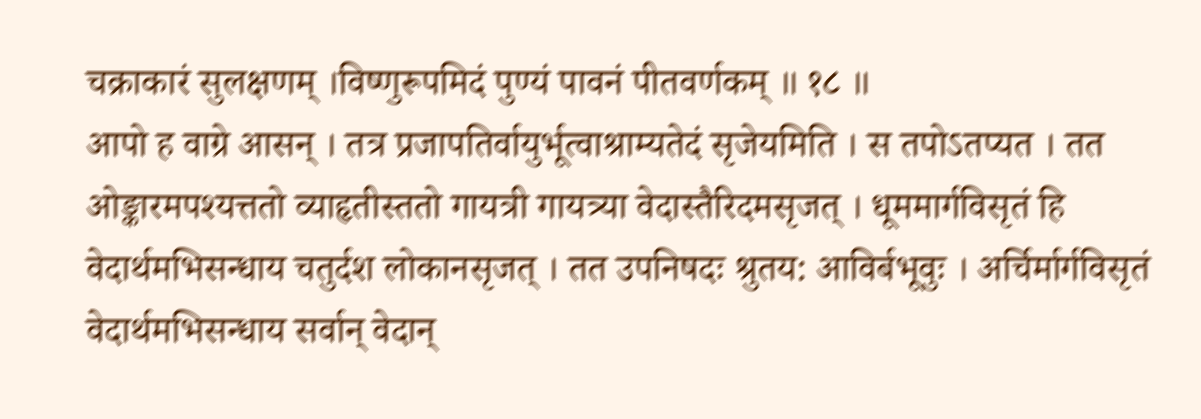चक्राकारं सुलक्षणम् ।विष्णुरूपमिदं पुण्यं पावनं पीतवर्णकम् ॥ १८ ॥
आपो ह वाग्रे आसन् । तत्र प्रजापतिर्वायुर्भूत्वाश्राम्यतेदं सृजेयमिति । स तपोऽतप्यत । तत ओङ्कारमपश्यत्ततो व्याहृतीस्ततो गायत्री गायत्र्या वेदास्तैरिदमसृजत् । धूममार्गविसृतं हि वेदार्थमभिसन्धाय चतुर्दश लोकानसृजत् । तत उपनिषदः श्रुतय: आविर्बभूवुः । अर्चिर्मार्गविसृतं वेदार्थमभिसन्धाय सर्वान् वेदान्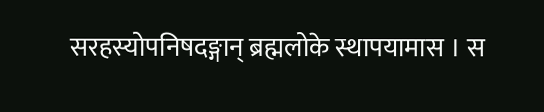सरहस्योपनिषदङ्गान् ब्रह्मलोके स्थापयामास । स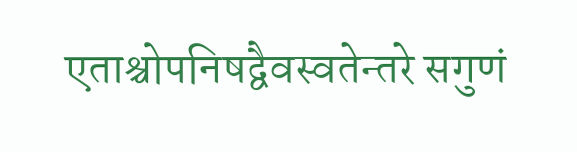एताश्चोपनिषद्वैवस्वतेन्तरे सगुणं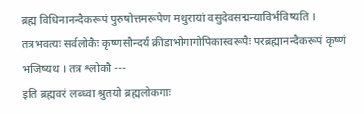ब्रह्म विधिनानन्दैकरूपं पुरुषोत्तमरूपेण मथुरायां वसुदेवसद्मन्याविर्भविष्यति । तत्रभवत्यः सर्वलोकैः कृष्णसौन्दर्यं क्रीडाभोगागोपिकास्वरूपैः परब्रह्मानन्दैकरूपं कृष्णं भजिष्यथ । तत्र श्लोकौ ---
इति ब्रह्मवरं लब्ध्वा श्रुतयो ब्रह्मलोकगाः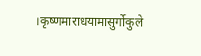।कृष्णमाराधयामासुर्गोकुले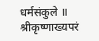धर्मसंकुले ॥
श्रीकृष्णाख्यपरं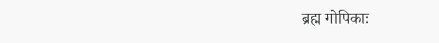ब्रह्म गोपिकाः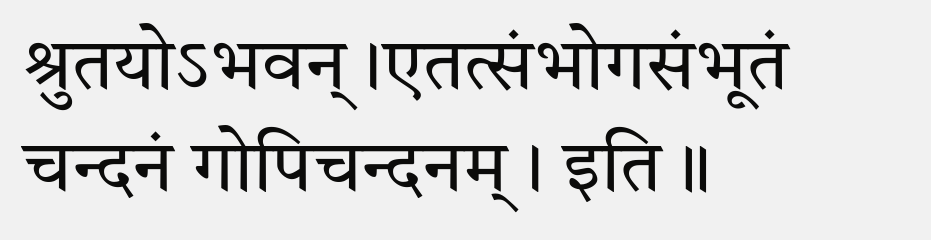श्रुतयोऽभवन् ।एतत्संभोगसंभूतं चन्दनं गोपिचन्दनम् । इति ॥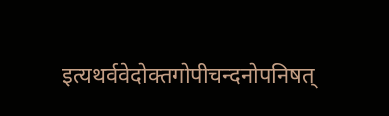इत्यथर्ववेदोक्तगोपीचन्दनोपनिषत्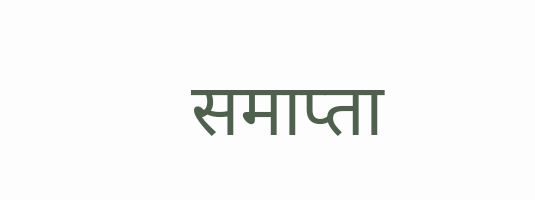समाप्ता